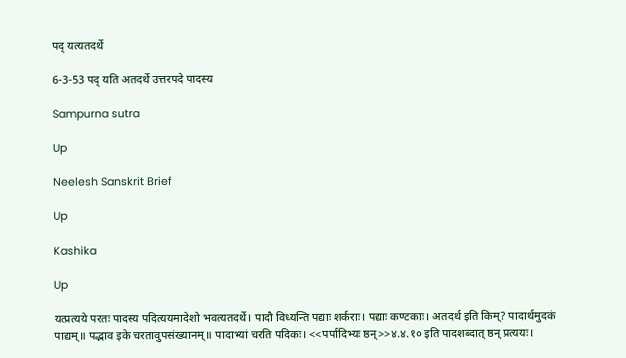पद् यत्यतदर्थे

6-3-53 पद् यति अतदर्थे उत्तरपदे पादस्य

Sampurna sutra

Up

Neelesh Sanskrit Brief

Up

Kashika

Up

यत्प्रत्यये परतः पादस्य पदित्ययमादेशो भवत्यतदर्थे। पादौ विध्यन्ति पद्याः शर्कराः। पद्याः कण्टकाः। अतदर्थ इति किम्? पादार्थमुदकं पाद्यम्॥ पद्भाव इके चरतावुपसंख्यानम्॥ पादाभ्यां चरति पदिकः। <<पर्पादिभ्यः ष्ठन्>>४.४.१० इति पादशब्दात् ष्ठन् प्रत्ययः।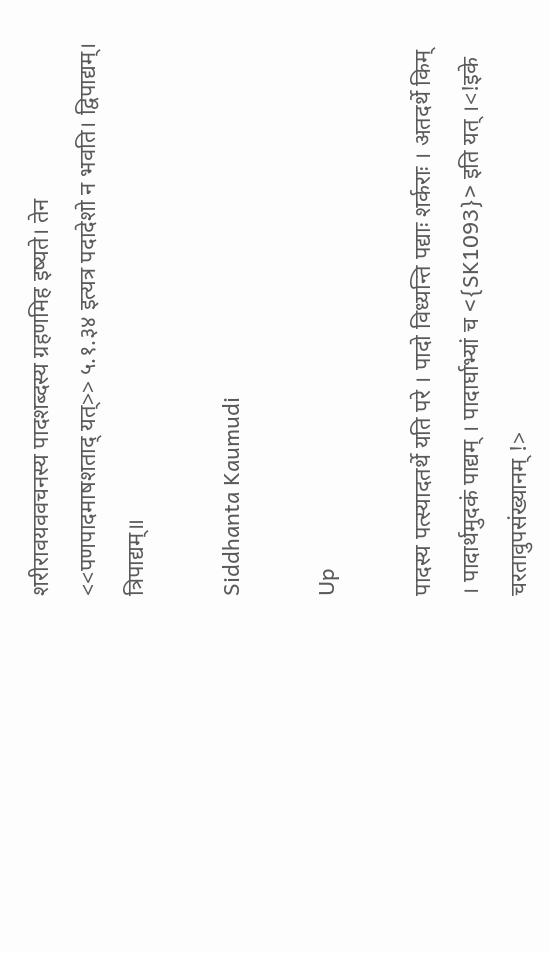शरीरावयववचनस्य पादशब्दस्य ग्रहणमिह इष्यते। तेन <<पणपादमाषशताद् यत्>> ५.१.३४ इत्यत्र पदादेशो न भवति। द्विपाद्यम्। त्रिपाद्यम्॥

Siddhanta Kaumudi

Up

पादस्य पत्स्यादतर्थे यति परे । पादो विध्यन्ति पद्याः शर्कराः । अतदर्थे किम् । पादार्थमुदकं पाद्यम् । पादार्घाभ्यां च <{SK1093}> इति यत् ।<!इके चरतावुपसंख्यानम् !>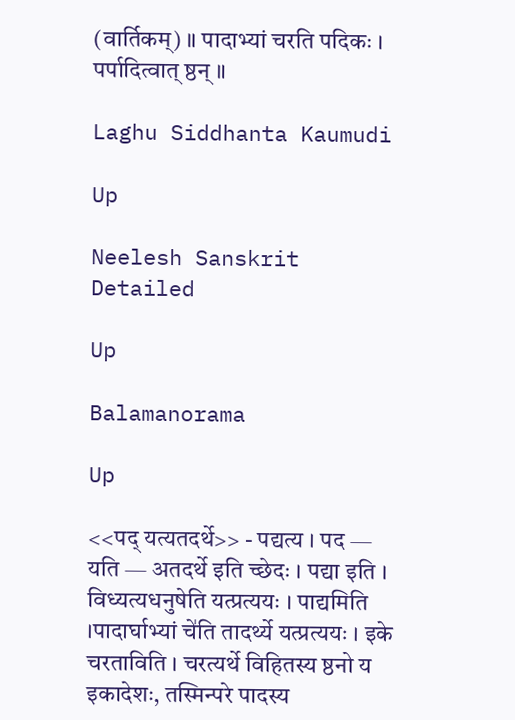(वार्तिकम्) ॥ पादाभ्यां चरति पदिकः । पर्पादित्वात् ष्ठन् ॥

Laghu Siddhanta Kaumudi

Up

Neelesh Sanskrit Detailed

Up

Balamanorama

Up

<<पद् यत्यतदर्थे>> - पद्यत्य । पद — यति — अतदर्थे इति च्छेदः । पद्या इति । विध्यत्यधनुषेति यत्प्रत्ययः । पाद्यमिति ।पादार्घाभ्यां चे॑ति तादर्थ्ये यत्प्रत्ययः । इके चरताविति । चरत्यर्थे विहितस्य ष्ठनो य इकादेशः, तस्मिन्परे पादस्य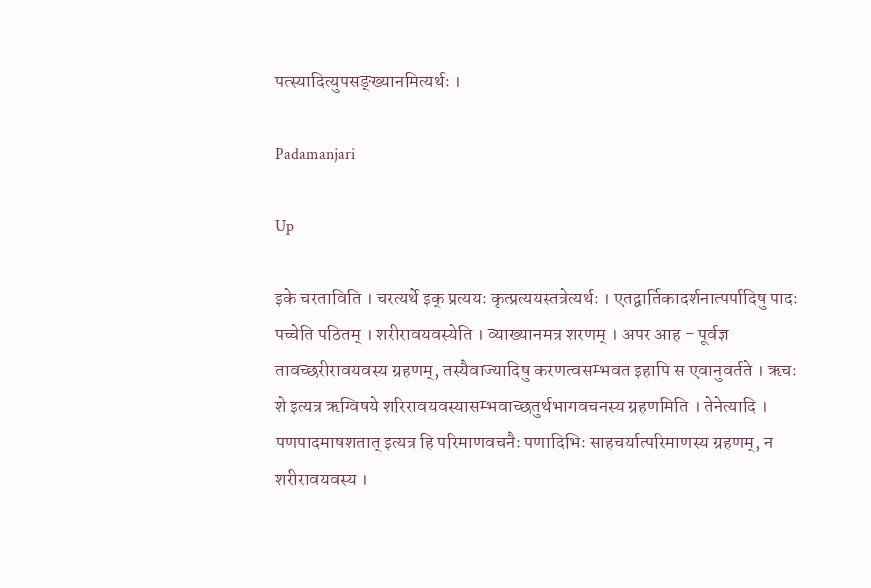पत्स्यादित्युपसङ्ख्यानमित्यर्थः ।

Padamanjari

Up

इके चरताविति । चरत्यर्थे इक् प्रत्ययः कृत्प्रत्ययस्तत्रेत्यर्थः । एतद्वार्तिकादर्शनात्पर्पादिषु पादः पच्चेति पठितम् । शरीरावयवस्येति । व्याख्यानमत्र शरणम् । अपर आह - पूर्वज्ञ तावच्छरीरावयवस्य ग्रहणम्, तस्यैवाज्यादिषु करणत्वसम्भवत इहापि स एवानुवर्तते । ऋचः शे इत्यत्र ऋग्विषये शरिरावयवस्यासम्भवाच्छतुर्थभागवचनस्य ग्रहणमिति । तेनेत्यादि । पणपादमाषशतात् इत्यत्र हि परिमाणवचनैः पणादिभिः साहचर्यात्परिमाणस्य ग्रहणम्, न शरीरावयवस्य ।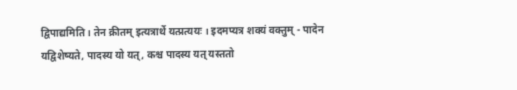द्विपाद्यमिति । तेन क्रीतम् इत्यत्रार्थे यत्प्रत्ययः । इदमप्यत्र शक्यं वक्तुम् - पादेन यद्विशेष्यते, पादस्य यो यत्, कश्च पादस्य यत् यस्ततो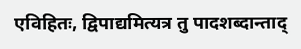एविहितः, द्विपाद्यमित्यत्र तु पादशब्दान्ताद्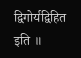द्विगोर्यद्विहित इति ॥